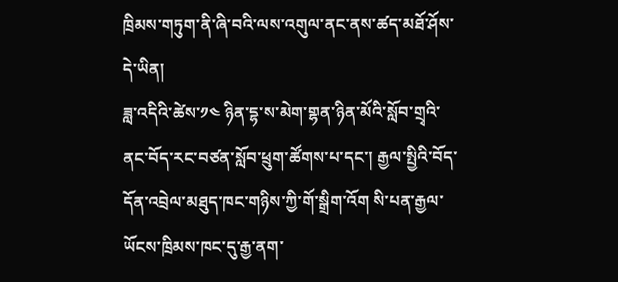ཁྲིམས་གཏུག་ནི་ཞི་བའི་ལས་འགུལ་ནང་ནས་ཚད་མཐོ་ཤོས་དེ་ཡིན།
ཟླ་འདིའི་ཚེས་༡༤ ཉིན་དྷ་ས་མེག་གྷན་ཉིན་མོའི་སློབ་གྲྭའི་ནང་བོད་རང་བཙན་སློབ་ཕྲུག་ཚོགས་པ་དང་། རྒྱལ་སྤྱིའི་བོད་དོན་འབྲེལ་མཐུད་ཁང་གཉིས་ཀྱི་གོ་སྒྲིག་འོག སི་པན་རྒྱལ་ཡོངས་ཁྲིམས་ཁང་དུ་རྒྱ་ནག་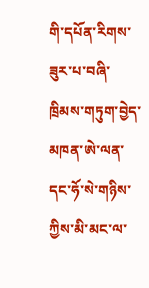གི་དཔོན་རིགས་ཟུར་པ་བཞི་ཁྲིམས་གཏུག་བྱེད་མཁན་ཨེ་ལན་དང་ཧོ་སེ་གཉིས་ཀྱིས་མི་མང་ལ་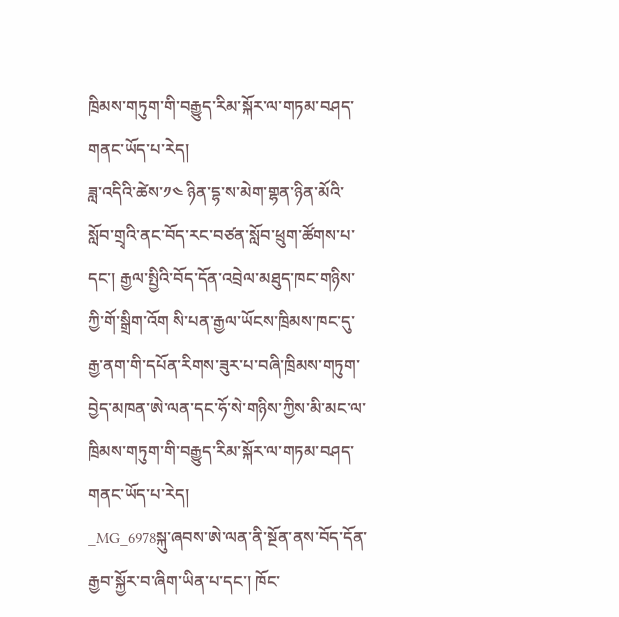ཁྲིམས་གཏུག་གི་བརྒྱུད་རིམ་སྐོར་ལ་གཏམ་བཤད་གནང་ཡོད་པ་རེད།
ཟླ་འདིའི་ཚེས་༡༤ ཉིན་དྷ་ས་མེག་གྷན་ཉིན་མོའི་སློབ་གྲྭའི་ནང་བོད་རང་བཙན་སློབ་ཕྲུག་ཚོགས་པ་དང་། རྒྱལ་སྤྱིའི་བོད་དོན་འབྲེལ་མཐུད་ཁང་གཉིས་ཀྱི་གོ་སྒྲིག་འོག སི་པན་རྒྱལ་ཡོངས་ཁྲིམས་ཁང་དུ་རྒྱ་ནག་གི་དཔོན་རིགས་ཟུར་པ་བཞི་ཁྲིམས་གཏུག་བྱེད་མཁན་ཨེ་ལན་དང་ཧོ་སེ་གཉིས་ཀྱིས་མི་མང་ལ་ཁྲིམས་གཏུག་གི་བརྒྱུད་རིམ་སྐོར་ལ་གཏམ་བཤད་གནང་ཡོད་པ་རེད།
_MG_6978སྐུ་ཞབས་ཨེ་ལན་ནི་སྔོན་ནས་བོད་དོན་རྒྱབ་སྐྱོར་བ་ཞིག་ཡིན་པ་དང་། ཁོང་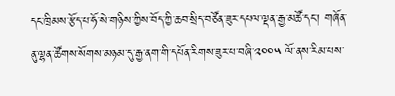དང་ཁྲིམས་རྩོད་པ་ཧོ་སེ་གཉིས་ཀྱིས་བོད་ཀྱི་ཆབ་སྲིད་བཙོན་ཟུར་དཔལ་ལྡན་རྒྱ་མཚོ་དང་། གཞོན་ནུ་ལྷན་ཚོགས་སོགས་མཉམ་དུ་རྒྱ་ནག་གི་དཔོན་རིགས་ཟུར་པ་བཞི་༢༠༠༥ ལོ་ནས་རིམ་པས་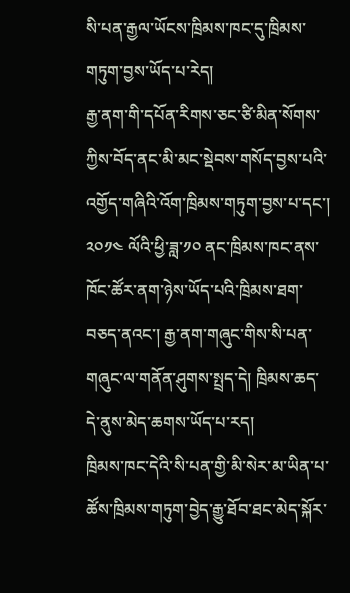སི་པན་རྒྱལ་ཡོངས་ཁྲིམས་ཁང་དུ་ཁྲིམས་གཏུག་བྱས་ཡོད་པ་རེད།
རྒྱ་ནག་གི་དཔོན་རིགས་ཅང་ཙི་མིན་སོགས་ཀྱིས་བོད་ནང་མི་མང་སྡེབས་གསོད་བྱས་པའི་འགྱོད་གཞིའི་འོག་ཁྲིམས་གཏུག་བྱས་པ་དང་། ༢༠༡༤ ལོའི་ཕྱི་ཟླ་༡༠ ནང་ཁྲིམས་ཁང་ནས་ཁོང་ཚོར་ནག་ཉེས་ཡོད་པའི་ཁྲིམས་ཐག་བཅད་ནའང་། རྒྱ་ནག་གཞུང་གིས་སི་པན་གཞུང་ལ་གནོན་ཤུགས་སྤྲད་དེ། ཁྲིམས་ཆད་དེ་ནུས་མེད་ཆགས་ཡོད་པ་རད།
ཁྲིམས་ཁང་དེའི་སི་པན་གྱི་མི་སེར་མ་ཡིན་པ་ཚོས་ཁྲིམས་གཏུག་བྱེད་རྒྱུ་ཐོབ་ཐང་མེད་སྐོར་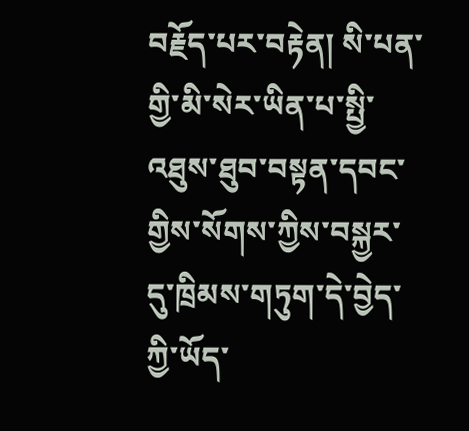བརྗོད་པར་བརྟེན། སི་པན་གྱི་མི་སེར་ཡིན་པ་སྤྱི་འཐུས་ཐུབ་བསྟན་དབང་གྱིས་སོགས་ཀྱིས་བསྐྱར་དུ་ཁྲིམས་གཏུག་དེ་བྱེད་ཀྱི་ཡོད་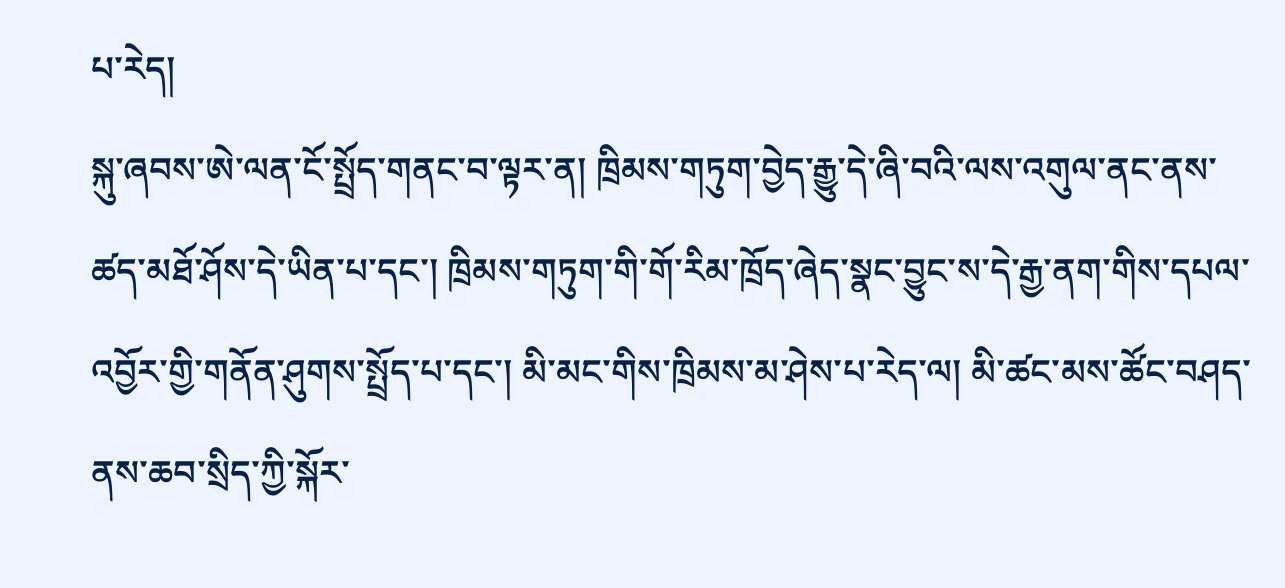པ་རེད།
སྐུ་ཞབས་ཨེ་ལན་ངོ་སྤྲོད་གནང་བ་ལྟར་ན། ཁྲིམས་གཏུག་བྱེད་རྒྱུ་དེ་ཞི་བའི་ལས་འགུལ་ནང་ནས་ཚད་མཐོ་ཤོས་དེ་ཡིན་པ་དང་། ཁྲིམས་གཏུག་གི་གོ་རིམ་ཁྲོད་ཞེད་སྣང་བྱུང་ས་དེ་རྒྱ་ནག་གིས་དཔལ་འབྱོར་གྱི་གནོན་ཤུགས་སྤྲོད་པ་དང་། མི་མང་གིས་ཁྲིམས་མ་ཤེས་པ་རེད་ལ། མི་ཚང་མས་ཚོང་བཤད་ནས་ཆབ་སྲིད་ཀྱི་སྐོར་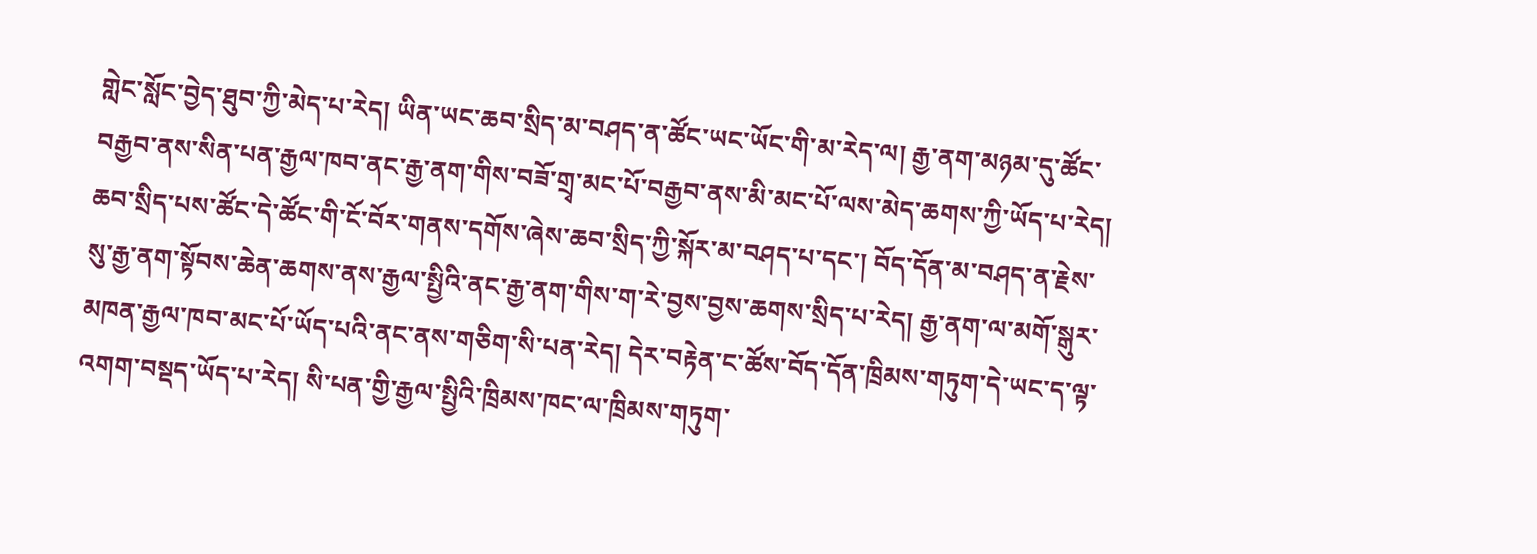གླེང་སློང་བྱེད་ཐུབ་ཀྱི་མེད་པ་རེད། ཡིན་ཡང་ཆབ་སྲིད་མ་བཤད་ན་ཚོང་ཡང་ཡོང་གི་མ་རེད་ལ། རྒྱ་ནག་མཉམ་དུ་ཚོང་བརྒྱབ་ནས་སིན་པན་རྒྱལ་ཁབ་ནང་རྒྱ་ནག་གིས་བཟོ་གྲྭ་མང་པོ་བརྒྱབ་ནས་མི་མང་པོ་ལས་མེད་ཆགས་ཀྱི་ཡོད་པ་རེད། ཆབ་སྲིད་པས་ཚོང་དེ་ཚོང་གི་ངོ་བོར་གནས་དགོས་ཞེས་ཆབ་སྲིད་ཀྱི་སྐོར་མ་བཤད་པ་དང་། བོད་དོན་མ་བཤད་ན་རྗེས་སུ་རྒྱ་ནག་སྟོབས་ཆེན་ཆགས་ནས་རྒྱལ་སྤྱིའི་ནང་རྒྱ་ནག་གིས་ག་རེ་བྱས་བྱས་ཆགས་སྲིད་པ་རེད། རྒྱ་ནག་ལ་མགོ་སྒུར་མཁན་རྒྱལ་ཁབ་མང་པོ་ཡོད་པའི་ནང་ནས་གཅིག་སི་པན་རེད། དེར་བརྟེན་ང་ཚོས་བོད་དོན་ཁྲིམས་གཏུག་དེ་ཡང་ད་ལྟ་འགག་བསྡད་ཡོད་པ་རེད། སི་པན་གྱི་རྒྱལ་སྤྱིའི་ཁྲིམས་ཁང་ལ་ཁྲིམས་གཏུག་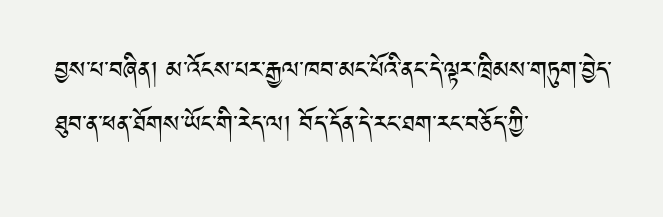བྱས་པ་བཞིན། མ་འོངས་པར་རྒྱལ་ཁབ་མང་པོའི་ནང་དེ་ལྟར་ཁྲིམས་གཏུག་བྱེད་ཐུབ་ན་ཕན་ཐོགས་ཡོང་གི་རེད་ལ། བོད་དོན་དེ་རང་ཐག་རང་བཅོད་ཀྱི་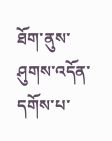ཐོག་ནུས་ཤུགས་འདོན་དགོས་པ་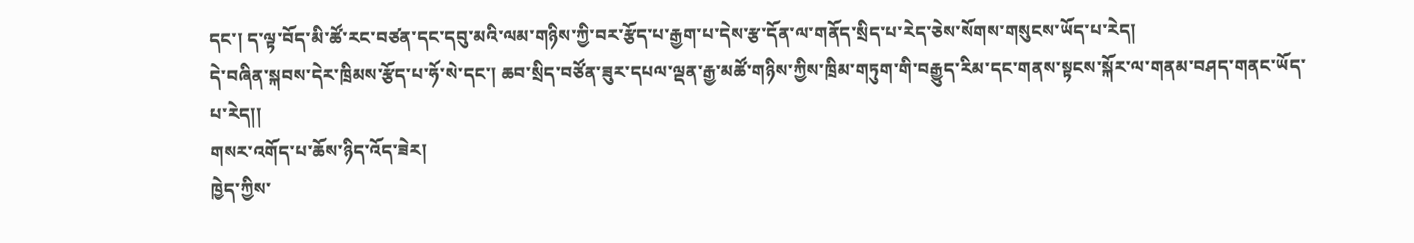དང་། ད་ལྟ་བོད་མི་ཚོ་རང་བཙན་དང་དབུ་མའི་ལམ་གཉིས་ཀྱི་བར་རྩོད་པ་རྒྱག་པ་དེས་རྩ་དོན་ལ་གནོད་སྲིད་པ་རེད་ཅེས་སོགས་གསུངས་ཡོད་པ་རེད།
དེ་བཞིན་སྐབས་དེར་ཁྲིམས་རྩོད་པ་ཧོ་སེ་དང་། ཆབ་སྲིད་བཙོན་ཟུར་དཔལ་ལྡན་རྒྱ་མཚོ་གཉིས་ཀྱིས་ཁྲིམ་གཏུག་གི་བརྒྱུད་རིམ་དང་གནས་སྟངས་སྐོར་ལ་གནམ་བཤད་གནང་ཡོད་པ་རེད།།
གསར་འགོད་པ་ཆོས་ཉིད་འོད་ཟེར།
ཁྱེད་ཀྱིས་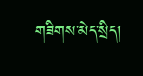གཟིགས་མེད་སྲིད།